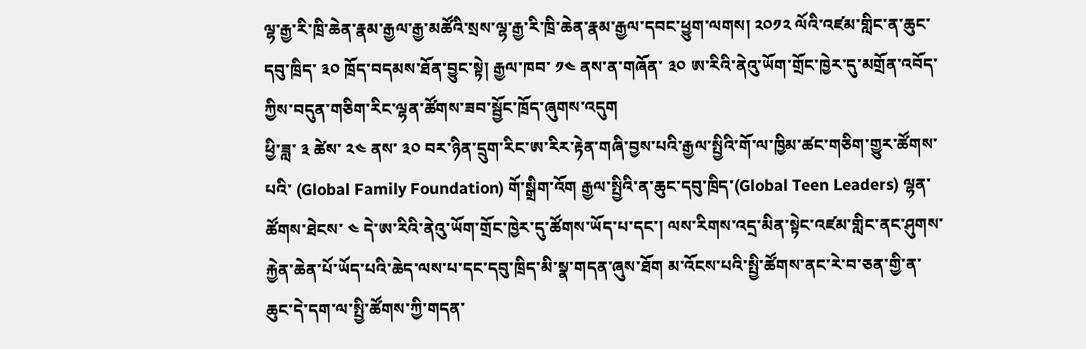ལྷ་རྒྱ་རི་ཁྲི་ཆེན་རྣམ་རྒྱལ་རྒྱ་མཚོའི་སྲས་ལྷ་རྒྱ་རི་ཁྲི་ཆེན་རྣམ་རྒྱལ་དབང་ཕྱུག་ལགས། ༢༠༡༢ ལོའི་འཛམ་གླིང་ན་ཆུང་དབུ་ཁྲིད་ ༣༠ ཁྲོད་བདམས་ཐོན་བྱུང་སྟེ། རྒྱལ་ཁབ་ ༡༤ ནས་ན་གཞོན་ ༣༠ ཨ་རིའི་ནེའུ་ཡོག་གྲོང་ཁྱེར་དུ་མགྲོན་འབོད་ཀྱིས་བདུན་གཅིག་རིང་ལྷན་ཚོགས་ཟབ་སྦྱོང་ཁྲོད་ཞུགས་འདུག
ཕྱི་ཟླ་ ༣ ཚེས་ ༢༤ ནས་ ༣༠ བར་ཉིན་དྲུག་རིང་ཨ་རིར་རྟེན་གཞི་བྱས་པའི་རྒྱལ་སྤྱིའི་གོ་ལ་ཁྱིམ་ཚང་གཅིག་གྱུར་ཚོགས་པའི་ (Global Family Foundation) གོ་སྒྲིག་འོག རྒྱལ་སྤྱིའི་ན་ཆུང་དབུ་ཁྲིད་(Global Teen Leaders) ལྷན་ཚོགས་ཐེངས་ ༤ དེ་ཨ་རིའི་ནེའུ་ཡོག་གྲོང་ཁྱེར་དུ་ཚོགས་ཡོད་པ་དང་། ལས་རིགས་འདྲ་མིན་སྟེང་འཛམ་གླིང་ནང་ཤུགས་རྐྱེན་ཆེན་པོ་ཡོད་པའི་ཆེད་ལས་པ་དང་དབུ་ཁྲིད་མི་སྣ་གདན་ཞུས་ཐོག མ་འོངས་པའི་སྤྱི་ཚོགས་ནང་རེ་བ་ཅན་གྱི་ན་ཆུང་དེ་དག་ལ་སྤྱི་ཚོགས་ཀྱི་གདན་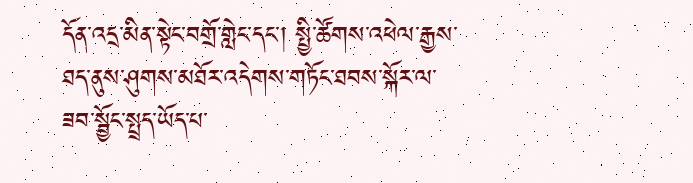དོན་འདྲ་མིན་སྟེང་བགྲོ་གླེང་དང་། སྤྱི་ཚོགས་འཕེལ་རྒྱས་ཐད་ནུས་ཤུགས་མཐོར་འདེགས་གཏོང་ཐབས་སྐོར་ལ་ཟབ་སྦྱོང་སྤྲད་ཡོད་པ་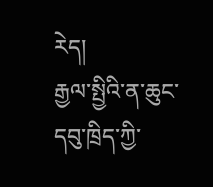རེད།
རྒྱལ་སྤྱིའི་ན་ཆུང་དབུ་ཁྲིད་ཀྱི་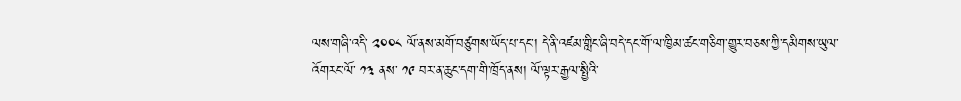ལས་གཞི་འདི་ ༢༠༠༨ ལོ་ནས་མགོ་བཙུགས་ཡོད་པ་དང་། དེ་ནི་འཛམ་གླིང་ཞི་བདེ་དང་གོ་ལ་ཁྱིམ་ཚང་གཅིག་གྱུར་བཅས་ཀྱི་དམིགས་ཡུལ་འོགརང་ལོ་ ༡༣ ནས་ ༡༩ བར་ན་ཆུང་དག་གི་ཁྲོད་ནས། ལོ་ལྟར་རྒྱལ་སྤྱིའི་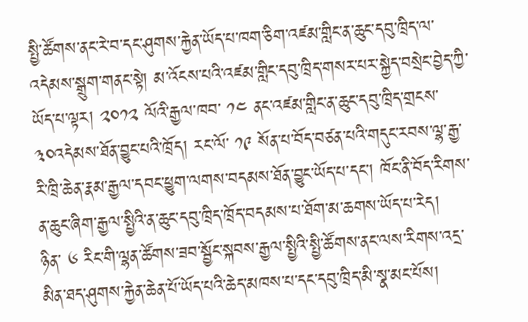སྤྱི་ཚོགས་ནང་རེ་བ་དང་ཤུགས་རྐྱེན་ཡོད་པ་ཁག་ཅིག་འཛམ་གླིང་ན་ཆུང་དབུ་ཁྲིད་ལ་འདེམས་སྒྲུག་གནང་སྟེ། མ་འོངས་པའི་འཛམ་གླིང་དབུ་ཁྲིད་གསར་པར་སྐྱེད་བསྲེང་བྱེད་ཀྱི་ཡོད་པ་ལྟར། ༢༠༡༢ ལོའི་རྒྱལ་ཁབ་ ༡༤ ནང་འཛམ་གླིང་ན་ཆུང་དབུ་ཁྲིད་གྲངས་༣༠འདེམས་ཐོན་བྱུང་པའི་ཁྲོད། རང་ལོ་ ༡༩ སོན་པ་བོད་བཙན་པའི་གདུང་རབས་ལྷ་རྒྱ་རི་ཁྲི་ཆེན་རྣམ་རྒྱལ་དབང་ཕྱུག་ལགས་བདམས་ཐོན་བྱུང་ཡོད་པ་དང་། ཁོང་ནི་བོད་རིགས་ན་ཆུང་ཞིག་རྒྱལ་སྤྱིའི་ན་ཆུང་དབུ་ཁྲིད་ཁྲོད་བདམས་པ་ཐོག་མ་ཆགས་ཡོད་པ་རེད།
ཉིན་ ༦ རིང་གི་ལྷན་ཚོགས་ཟབ་སྦྱོང་སྐབས་རྒྱལ་སྤྱིའི་སྤྱི་ཚོགས་ནང་ལས་རིགས་འདྲ་མིན་ཐད་ཤུགས་རྐྱེན་ཆེན་པོ་ཡོད་པའི་ཆེད་མཁས་པ་དང་དབུ་ཁྲིད་མི་སྣ་མང་པོས།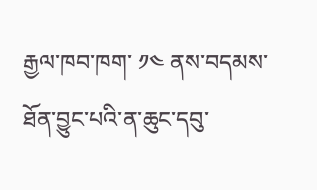རྒྱལ་ཁབ་ཁག་ ༡༤ ནས་བདམས་ཐོན་བྱུང་པའི་ན་ཆུང་དབུ་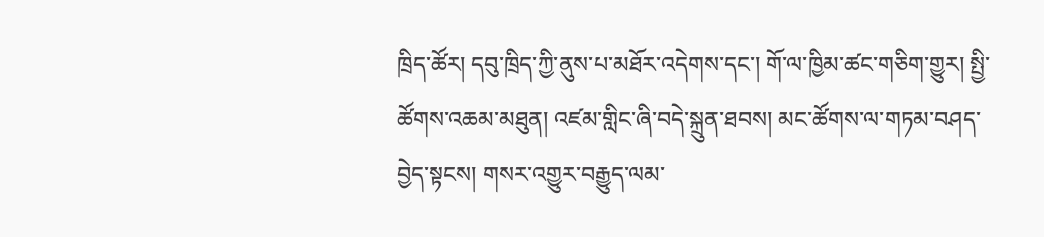ཁྲིད་ཚོར། དབུ་ཁྲིད་ཀྱི་ནུས་པ་མཐོར་འདེགས་དང་། གོ་ལ་ཁྱིམ་ཚང་གཅིག་གྱུར། སྤྱི་ཚོགས་འཆམ་མཐུན། འཛམ་གླིང་ཞི་བདེ་སྐྲུན་ཐབས། མང་ཚོགས་ལ་གཏམ་བཤད་བྱེད་སྟངས། གསར་འགྱུར་བརྒྱུད་ལམ་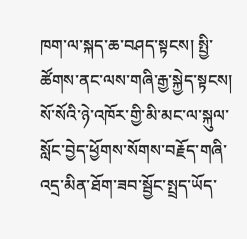ཁག་ལ་སྐད་ཆ་བཤད་སྟངས། སྤྱི་ཚོགས་ནང་ལས་གཞི་རྒྱ་སྐྱེད་སྟངས། སོ་སོའི་ཉེ་འཁོར་གྱི་མི་མང་ལ་སྐུལ་སློང་བྱེད་ཕྱོགས་སོགས་བརྗོད་གཞི་འདྲ་མིན་ཐོག་ཟབ་སྦྱོང་སྤྲད་ཡོད་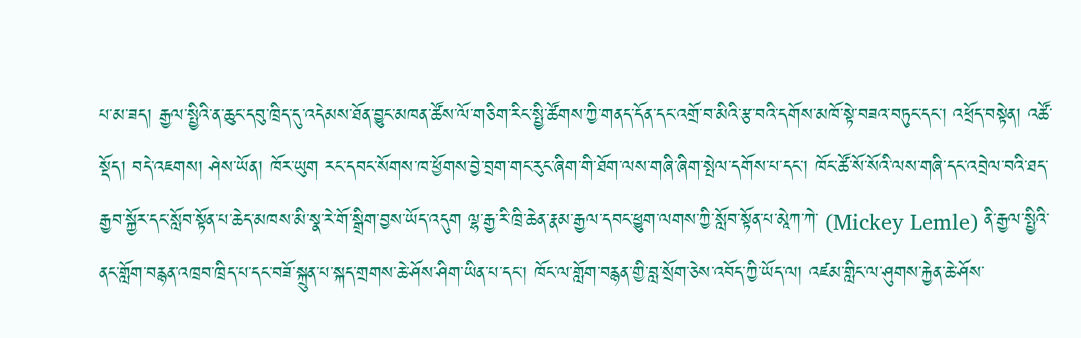པ་མ་ཟད། རྒྱལ་སྤྱིའི་ན་ཆུང་དབུ་ཁྲིད་དུ་འདེམས་ཐོན་བྱུང་མཁན་ཚོས་ལོ་གཅིག་རིང་སྤྱི་ཚོགས་ཀྱི་གནད་དོན་དང་འགྲོ་བ་མིའི་རྩ་བའི་དགོས་མཁོ་སྟེ་བཟའ་བཏུང་དང་། འཕྲོད་བསྟེན། འཚོ་སྡོད། བདེ་འཇགས། ཤེས་ཡོན། ཁོར་ཡུག རང་དབང་སོགས་ཁ་ཕྱོགས་བྱེ་བྲག་གང་རུང་ཞིག་གི་ཐོག་ལས་གཞི་ཞིག་སྤེལ་དགོས་པ་དང་། ཁོང་ཚོ་སོ་སོའི་ལས་གཞི་དང་འབྲེལ་བའི་ཐད་རྒྱབ་སྐྱོར་དང་སློབ་སྟོན་པ་ཆེད་མཁས་མི་སྣ་རེ་གོ་སྒྲིག་བྱས་ཡོད་འདུག ལྷ་རྒྱ་རི་ཁྲི་ཆེན་རྣམ་རྒྱལ་དབང་ཕྱུག་ལགས་ཀྱི་སློབ་སྟོན་པ་མཱེཀ་ཀེ་ (Mickey Lemle) ནི་རྒྱལ་སྤྱིའི་ནང་གློག་བརྙན་འཁྲབ་ཁྲིད་པ་དང་བཟོ་སྐྲུན་པ་སྐད་གྲགས་ཆེ་ཤོས་ཤིག་ཡིན་པ་དང་། ཁོང་ལ་གློག་བརྙན་གྱི་བླ་སྲོག་ཅེས་འབོད་ཀྱི་ཡོད་ལ། འཛམ་གླིང་ལ་ཤུགས་རྐྱེན་ཆེ་ཤོས་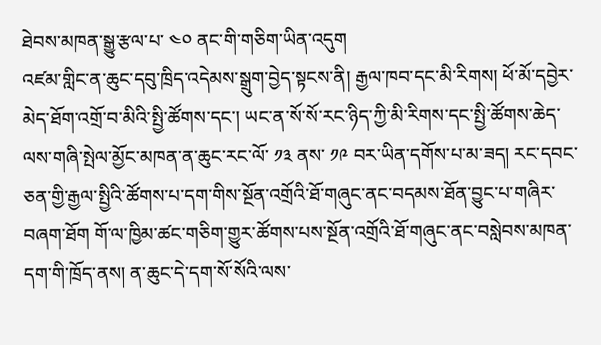ཐེབས་མཁན་སྒྱུ་རྩལ་པ་ ༤༠ ནང་གི་གཅིག་ཡིན་འདུག
འཛམ་གླིང་ན་ཆུང་དབུ་ཁྲིད་འདེམས་སྒྲུག་བྱེད་སྟངས་ནི། རྒྱལ་ཁབ་དང་མི་རིགས། ཕོ་མོ་དབྱེར་མེད་ཐོག་འགྲོ་བ་མིའི་སྤྱི་ཚོགས་དང་། ཡང་ན་སོ་སོ་རང་ཉིད་ཀྱི་མི་རིགས་དང་སྤྱི་ཚོགས་ཆེད་ལས་གཞི་སྤེལ་མྱོང་མཁན་ན་ཆུང་རང་ལོ་ ༡༣ ནས་ ༡༩ བར་ཡིན་དགོས་པ་མ་ཟད། རང་དབང་ཅན་གྱི་རྒྱལ་སྤྱིའི་ཚོགས་པ་དག་གིས་སྔོན་འགྲོའི་ཐོ་གཞུང་ནང་བདམས་ཐོན་བྱུང་པ་གཞིར་བཞག་ཐོག གོ་ལ་ཁྱིམ་ཚང་གཅིག་གྱུར་ཚོགས་པས་སྔོན་འགྲོའི་ཐོ་གཞུང་ནང་བསླེབས་མཁན་དག་གི་ཁྲོད་ནས། ན་ཆུང་དེ་དག་སོ་སོའི་ལས་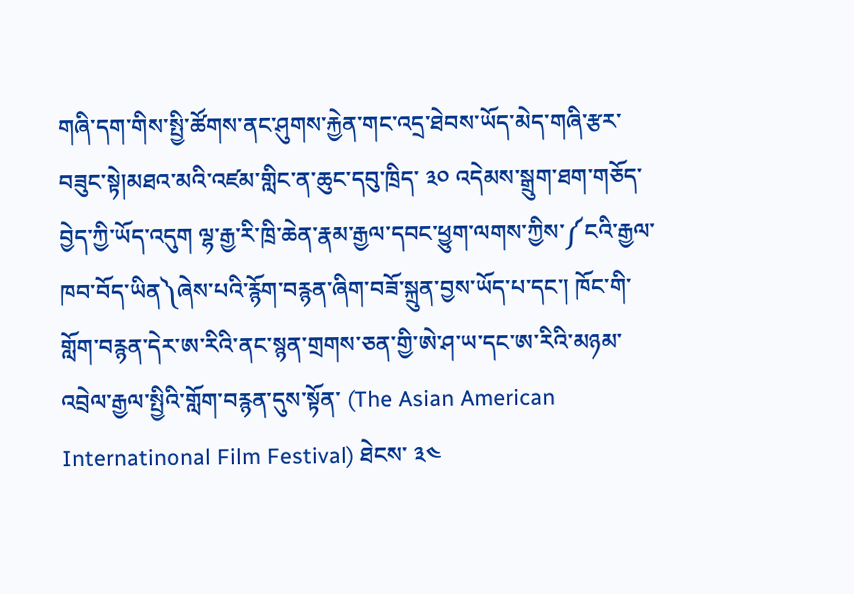གཞི་དག་གིས་སྤྱི་ཚོགས་ནང་ཤུགས་རྐྱེན་གང་འདྲ་ཐེབས་ཡོད་མེད་གཞི་རྩར་བཟུང་སྟེ།མཐའ་མའི་འཛམ་གླིང་ན་ཆུང་དབུ་ཁྲིད་ ༣༠ འདེམས་སྒྲུག་ཐག་གཅོད་བྱེད་ཀྱི་ཡོད་འདུག ལྷ་རྒྱ་རི་ཁྲི་ཆེན་རྣམ་རྒྱལ་དབང་ཕྱུག་ལགས་ཀྱིས་༼ངའི་རྒྱལ་ཁབ་བོད་ཡིན༽ཞེས་པའི་རྙོག་བརྙན་ཞིག་བཟོ་སྐྲུན་བྱས་ཡོད་པ་དང་། ཁོང་གི་གློག་བརྙན་དེར་ཨ་རིའི་ནང་སྙན་གྲགས་ཅན་གྱི་ཨེ་ཤ་ཡ་དང་ཨ་རིའི་མཉམ་འབྲེལ་རྒྱལ་སྤྱིའི་གློག་བརྙན་དུས་སྟོན་ (The Asian American Internatinonal Film Festival) ཐེངས་ ༣༤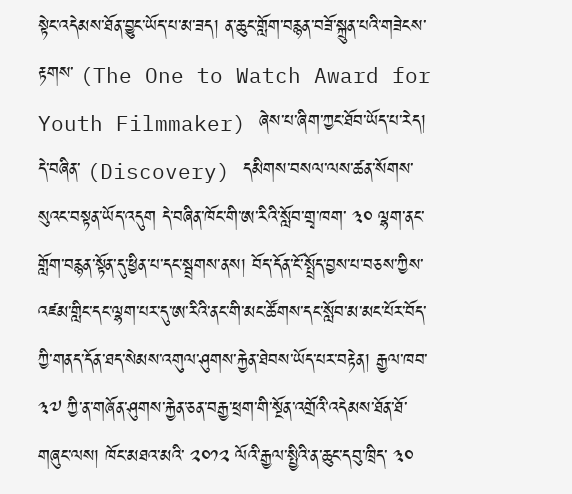སྟེང་འདེམས་ཐོན་བྱུང་ཡོད་པ་མ་ཟད། ན་ཆུང་གློག་བརྙན་བཟོ་སྐྲུན་པའི་གཟེངས་རྟགས་ (The One to Watch Award for Youth Filmmaker) ཞེས་པ་ཞིག་ཀྱང་ཐོབ་ཡོད་པ་རེད། དེ་བཞིན་ (Discovery) དམིགས་བསལ་ལས་ཚན་སོགས་སུའང་བསྟན་ཡོད་འདུག དེ་བཞིན་ཁོང་གི་ཨ་རིའི་སློབ་གྲྭ་ཁག་ ༣༠ ལྷག་ནང་གློག་བརྙན་སྟོན་དུ་ཕྱིན་པ་དང་སྦྲགས་ནས། བོད་དོན་ངོ་སྤྲོད་བྱས་པ་བཅས་ཀྱིས་འཛམ་གླིང་དང་ལྷག་པར་དུ་ཨ་རིའི་ནང་གི་མང་ཚོགས་དང་སློབ་མ་མང་པོར་བོད་ཀྱི་གནད་དོན་ཐད་སེམས་འགུལ་ཤུགས་རྐྱེན་ཐེབས་ཡོད་པར་བརྟེན། རྒྱལ་ཁབ་ ༣༧ ཀྱི་ན་གཞོན་ཤུགས་རྐྱེན་ཅན་བརྒྱ་ཕྲག་གི་སྔོན་འགྲོའི་འདེམས་ཐོན་ཐོ་གཞུང་ལས། ཁོང་མཐའ་མའི་ ༢༠༡༢ ལོའི་རྒྱལ་སྤྱིའི་ན་ཆུང་དབུ་ཁྲིད་ ༣༠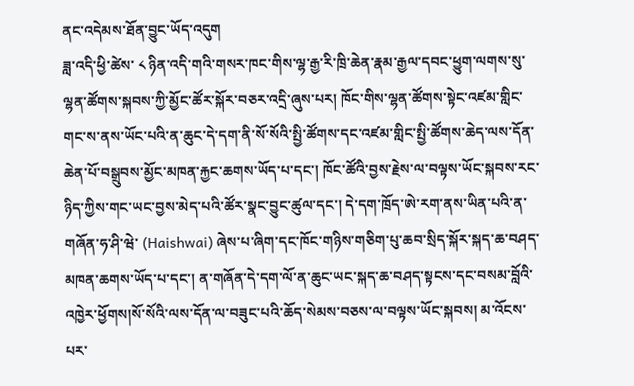ནང་འདེམས་ཐོན་བྱུང་ཡོད་འདུག
ཟླ་འདི་ཕྱི་ཚེས་ ༨ ཉིན་འདི་གའི་གསར་ཁང་གིས་ལྷ་རྒྱ་རི་ཁྲི་ཆེན་རྣམ་རྒྱལ་དབང་ཕྱུག་ལགས་སུ་ལྷན་ཚོགས་སྐབས་ཀྱི་མྱོང་ཚོར་སྐོར་བཅར་འདྲི་ཞུས་པར། ཁོང་གིས་ལྷན་ཚོགས་སྟེང་འཛམ་གླིང་གང་ས་ནས་ཡོང་པའི་ན་ཆུང་དེ་དག་ནི་སོ་སོའི་སྤྱི་ཚོགས་དང་འཛམ་གླིང་སྤྱི་ཚོགས་ཆེད་ལས་དོན་ཆེན་པོ་བསྒྲུབས་མྱོང་མཁན་རྐྱང་ཆགས་ཡོད་པ་དང་། ཁོང་ཚོའི་བྱས་རྗེས་ལ་བལྟས་ཡོང་སྐབས་རང་ཉིད་ཀྱིས་གང་ཡང་བྱས་མེད་པའི་ཚོར་སྣང་བྱུང་ཚུལ་དང་། དེ་དག་ཁྲོད་ཨེ་རག་ནས་ཡིན་པའི་ན་གཞོན་ཧ་ཤི་ཝེ་ (Haishwai) ཞེས་པ་ཞིག་དང་ཁོང་གཉིས་གཅིག་པུ་ཆབ་སྲིད་སྐོར་སྐད་ཆ་བཤད་མཁན་ཆགས་ཡོད་པ་དང་། ན་གཞོན་དེ་དག་ལོ་ན་ཆུང་ཡང་སྐད་ཆ་བཤད་སྟངས་དང་བསམ་བློའི་འཁྱེར་ཕྱོགས།སོ་སོའི་ལས་དོན་ལ་བཟུང་པའི་ཆོད་སེམས་བཅས་ལ་བལྟས་ཡོང་སྐབས། མ་འོངས་པར་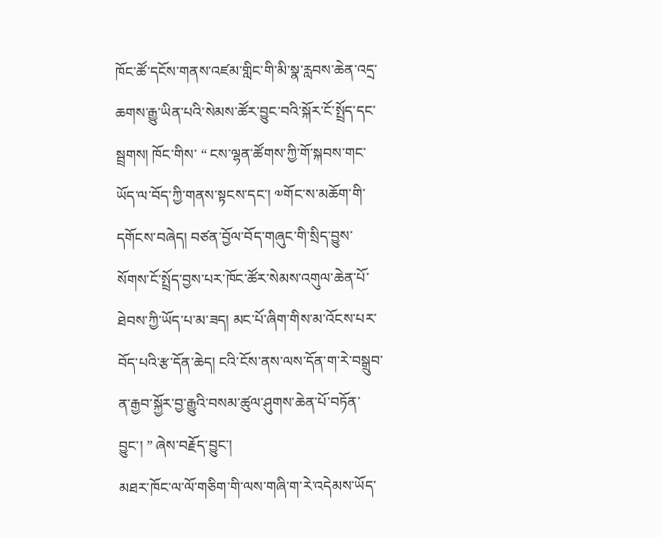ཁོང་ཚོ་དངོས་གནས་འཛམ་གླིང་གི་མི་སྣ་རླབས་ཆེན་འདྲ་ཆགས་རྒྱུ་ཡིན་པའི་སེམས་ཚོར་བྱུང་བའི་སྐོར་ངོ་སྤྲོད་དང་སྦྲགས། ཁོང་གིས་ “ ངས་ལྷན་ཚོགས་ཀྱི་གོ་སྐབས་གང་ཡོད་ལ་བོད་ཀྱི་གནས་སྟངས་དང་། ༧གོང་ས་མཆོག་གི་དགོངས་བཞེད། བཙན་བྱོལ་བོད་གཞུང་གི་སྲིད་བྱུས་སོགས་ངོ་སྤྲོད་བྱས་པར་ཁོང་ཚོར་སེམས་འགུལ་ཆེན་པོ་ཐེབས་ཀྱི་ཡོད་པ་མ་ཟད། མང་པོ་ཞིག་གིས་མ་འོངས་པར་བོད་པའི་རྩ་དོན་ཆེད། ངའི་ངོས་ནས་ལས་དོན་ག་རེ་བསྒྲུབ་ན་རྒྱབ་སྐྱོར་བྱ་རྒྱུའི་བསམ་ཚུལ་ཤུགས་ཆེན་པོ་བཏོན་བྱུང་། ” ཞེས་བརྗོད་བྱུང་།
མཐར་ཁོང་ལ་ལོ་གཅིག་གི་ལས་གཞི་ག་རེ་འདེམས་ཡོད་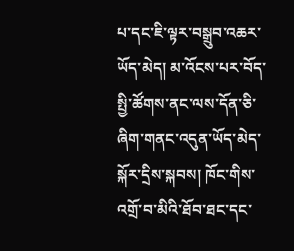པ་དང་ཇི་ལྟར་བསྒྲུབ་འཆར་ཡོད་མེད། མ་འོངས་པར་བོད་སྤྱི་ཚོགས་ནང་ལས་དོན་ཅི་ཞིག་གནང་འདུན་ཡོད་མེད་སྐོར་དྲིས་སྐབས། ཁོང་གིས་འགྲོ་བ་མིའི་ཐོབ་ཐང་དང་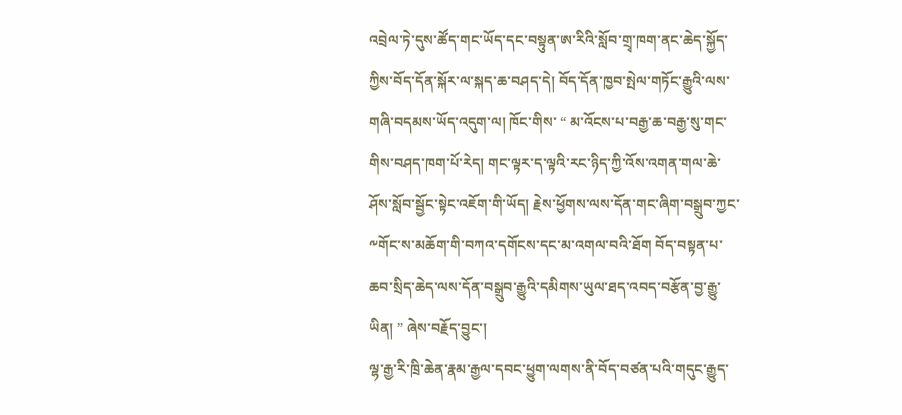འབྲེལ་ཏེ་དུས་ཚོད་གང་ཡོད་དང་བསྟུན་ཨ་རིའི་སློབ་གྲྭ་ཁག་ནང་ཆེད་སྐྱོད་ཀྱིས་བོད་དོན་སྐོར་ལ་སྐད་ཆ་བཤད་དེ། བོད་དོན་ཁྱབ་སྤེལ་གཏོང་རྒྱུའི་ལས་གཞི་བདམས་ཡོད་འདུག་ལ། ཁོང་གིས་ “ མ་འོངས་པ་བརྒྱ་ཆ་བརྒྱ་སུ་གང་གིས་བཤད་ཁག་པོ་རེད། གང་ལྟར་ད་ལྟའི་རང་ཉིད་ཀྱི་འོས་འགན་གལ་ཆེ་ཤོས་སློབ་སྦྱོང་སྟེང་འཇོག་གི་ཡོད། རྗེས་ཕྱོགས་ལས་དོན་གང་ཞིག་བསྒྲུབ་ཀྱང་༸གོང་ས་མཆོག་གི་བཀའ་དགོངས་དང་མ་འགལ་བའི་ཐོག བོད་བསྟན་པ་ཆབ་སྲིད་ཆེད་ལས་དོན་བསྒྲུབ་རྒྱུའི་དམིགས་ཡུལ་ཐད་འབད་བརྩོན་བྱ་རྒྱུ་ཡིན། ” ཞེས་བརྗོད་བྱུང་།
ལྷ་རྒྱ་རི་ཁྲི་ཆེན་རྣམ་རྒྱལ་དབང་ཕྱུག་ལགས་ནི་བོད་བཙན་པའི་གདུང་རྒྱུད་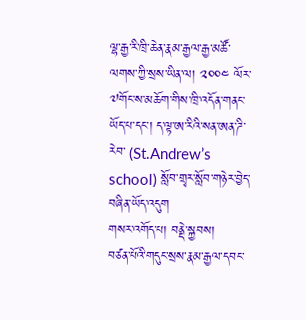ལྷ་རྒྱ་རི་ཁྲི་ཆེན་རྣམ་རྒྱལ་རྒྱ་མཚོ་ལགས་ཀྱི་སྲས་ཡིན་ལ། ༢༠༠༤ ལོར་༧གོང་ས་མཆོག་གིས་ཁྲི་འདོན་གནང་ཡོད་པ་དང་། ད་ལྟ་ཨ་རིའི་སན་ཨན་ཌི་རེབ་ (St.Andrew’s school) སློབ་གྲྭར་སློབ་གཉེར་བྱེད་བཞིན་ཡོད་འདུག
གསར་འགོད་པ། བནྡེ་སྐྱབས།
བཙན་པོའི་གདུང་སྲས་རྣམ་རྒྱལ་དབང་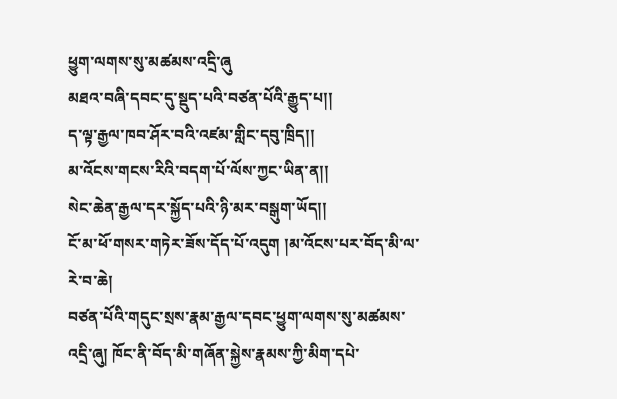ཕྱུག་ལགས་སུ་མཚམས་འདྲི་ཞུ
མཐའ་བཞི་དབང་དུ་སྡུད་པའི་བཙན་པོའི་རྒྱུད་པ།།
ད་ལྟ་རྒྱལ་ཁབ་ཤོར་བའི་འཛམ་གླིང་དབུ་ཁྲིད།།
མ་འོངས་གངས་རིའི་བདག་པོ་ལོས་ཀྱང་ཡིན་ན།།
སེང་ཆེན་རྒྱལ་དར་སྐྱོད་པའི་ཉི་མར་བསྒུག་ཡོད།།
ངོ་མ་ཕོ་གསར་གཏེར་ཟོས་དོད་པོ་འདུག །མ་འོངས་པར་བོད་མི་ལ་རེ་བ་ཆེ།
བཙན་པོའི་གདུང་སྲས་རྣམ་རྒྱལ་དབང་ཕྱུག་ལགས་སུ་མཚམས་འདྲི་ཞུ། ཁོང་ནི་བོད་མི་གཞོན་སྐྱེས་རྣམས་ཀྱི་མིག་དཔེ་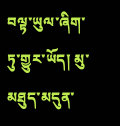བལྟ་ཡུལ་ཞིག་ཏུ་གྱུར་ཡོད། མུ་མཐུད་མདུན་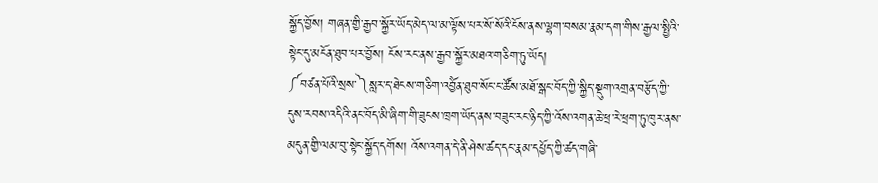སྐྱོད་བྱོས། གཞན་གྱི་རྒྱབ་སྐྱོར་ཡོད་མེད་ལ་མ་ལྟོས་པར་སོ་སོའི་ངོས་ནས་ལྷག་བསམ་རྣམ་དག་གིས་རྒྱལ་སྤྱིའི་སྟེང་དུ་མངོན་ཐུབ་པར་བྱོས། ངོས་རང་ནས་རྒྱབ་སྐྱོར་མཐའ་གཅིག་ཏུ་ཡོད།
༼བཙན་པོའི་སྲས་༽སླར་ད་ཐེངས་གཅིག་འབྱོེན་ཐུབ་སོང་ང་ཚོས་མཐོ་སྒང་བོད་ཀྱི་སྐྱིད་སྡུག་འགྲན་བརྩོད་ཀྱི་དུས་རབས་འདིའི་ནང་བོད་མི་ཞིག་གི་ཟུངས་ཁྲག་ཡོད་ནས་བཟུང་རང་ཉིད་ཀྱི་འོས་འགན་ཆེ་ཕྲ་རེ་ཕྲག་ཏུ་ཁུར་ནས་མདུན་གྱི་ལམ་བུ་སྟེང་སྐྱོད་དགོས། འོས་འགན་དེ་ནི་ཤེས་ཚད་དང་རྣམ་དཔྱོད་ཀྱི་ཚད་གཞི་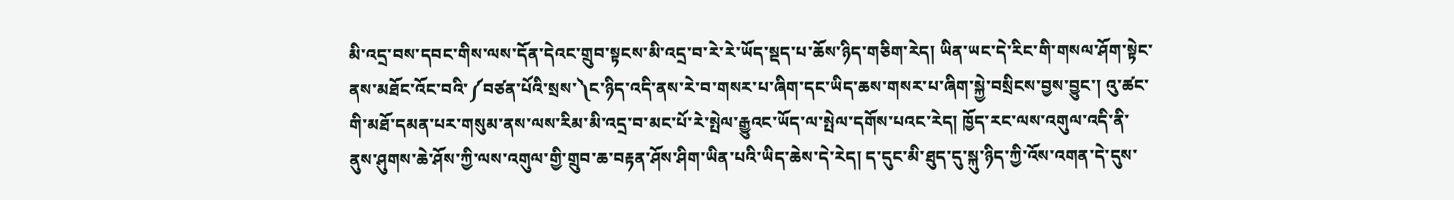མི་འདྲ་བས་དབང་གིས་ལས་དོན་དེའང་གྲུབ་སྟངས་མི་འདྲ་བ་རེ་རེ་ཡོད་སྡད་པ་ཆོས་ཉིད་གཅིག་རེད། ཡིན་ཡང་དེ་རིང་གི་གསལ་ཤོག་སྟེང་ནས་མཐོང་འོང་བའི་༼བཙན་པོའི་སྲས་༽ང་ཉིད་འདི་ནས་རེ་བ་གསར་པ་ཞིག་དང་ཡིད་ཆས་གསར་པ་ཞིག་སྐྱེ་བསྲིངས་བྱས་བྱུང་། འུ་ཚང་གི་མཐོ་དམན་པར་གསུམ་ནས་ལས་རིམ་མི་འདྲ་བ་མང་པོ་རེ་སྤེལ་རྒྱུའང་ཡོད་ལ་སྤེལ་དགོས་པའང་རེད། ཁྱོད་རང་ལས་འགུལ་འདི་ནི་ནུས་ཤུགས་ཆེ་ཤོས་ཀྱི་ལས་འགུལ་གྱི་གྲུབ་ཆ་བརྟན་ཤོས་ཤིག་ཡིན་པའི་ཡིད་ཆེས་དེ་རེད། ད་དུང་མི་ཐུད་དུ་སྐུ་ཉིད་ཀྱི་འོས་འགན་དེ་དུས་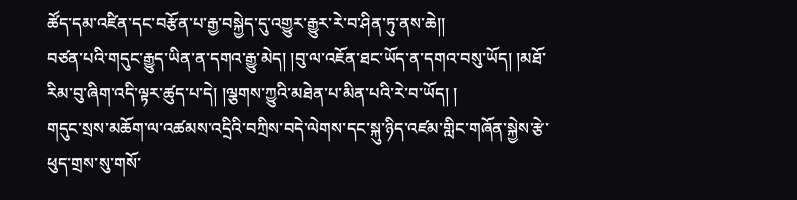ཚོད་དམ་འཛིན་དང་བརྩོན་པ་རྒྱ་བསྐྱེད་དུ་འགྱུར་རྒྱུར་རེ་བ་ཤིན་ཏུ་ནས་ཆེ།།
བཙན་པའི་གདུང་རྒྱུད་ཡིན་ན་དགའ་རྒྱུ་མེད། །བུ་ལ་འཇོན་ཐང་ཡོད་ན་དགའ་བསུ་ཡོད། །མཐོ་རིམ་བུ་ཞིག་འདི་ལྟར་ཚུད་པ་དེ། །ལྕགས་ཀྱུའི་མཐེན་པ་མིན་པའི་རེ་བ་ཡོད། །
གདུང་སྲས་མཆོག་ལ་འཚམས་འདྲིའི་བཀྲིས་བདེ་ལེགས་དང་སྐུ་ཉིད་འཛམ་གླིང་གཞོན་སྐྱེས་རྩེ་ཕུད་གྲས་སུ་གསོ་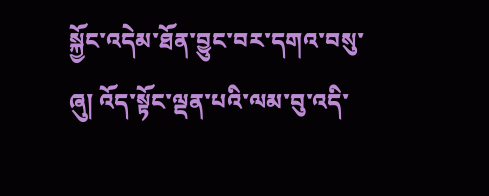སྐྱོང་འདེམ་ཐོན་བྱུང་བར་དགའ་བསུ་ཞུ། འོད་སྟོང་ལྡན་པའི་ལམ་བུ་འདི་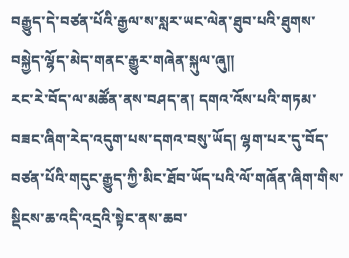བརྒྱུད་དེ་བཙན་པོའི་རྒྱལ་ས་སླར་ཡང་ལེན་ཐུབ་པའི་ཐུགས་བསྐྱེད་ལྷོད་མེད་གནང་རྒྱུར་གཞེན་སྐུལ་ཞུ།།
རང་རེ་བོད་ལ་མཚོན་ནས་བཤད་ན། དགའ་འོས་པའི་གཏམ་བཟང་ཞིག་རེད་འདུག་པས་དགའ་བསུ་ཡོད། ལྷག་པར་དུ་བོད་བཙན་པོའི་གདུང་རྒྱུད་ཀྱི་མིང་ཐོབ་ཡོད་པའི་ལོ་གཞོན་ཞིག་གིས་སྡིངས་ཆ་འདི་འདྲའི་སྟེང་ནས་ཆབ་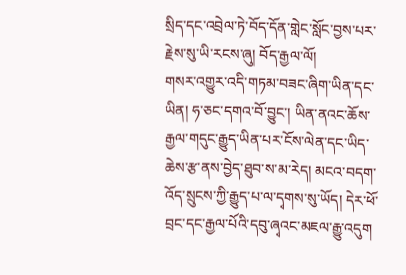སྲིད་དང་འབྲེལ་ཏེ་བོད་དོན་གླེང་སློང་བྱས་པར་རྗེས་སུ་ཡི་རངས་ཞུ། བོད་རྒྱལ་ལོ།
གསར་འགྱུར་འདི་གཏམ་བཟང་ཞིག་ཡིན་དང་ཡིན། ཧ་ཅང་དགའ་བོ་བྱུང་། ཡིན་ནའང་ཆོས་རྒྱལ་གདུང་རྒྱུད་ཡིན་པར་ངོས་ལེན་དང་ཡིད་ཆེས་རྩ་ནས་བྱེད་ཐུབ་ས་མ་རེད། མངའ་བདག་འོད་སྲུངས་ཀྱི་རྒྱུད་པ་ལ་དྭགས་སུ་ཡོད། དེར་ཕོ་བྲང་དང་རྒྱལ་པོའི་དབུ་ཞྭའང་མཇལ་རྒྱུ་འདུག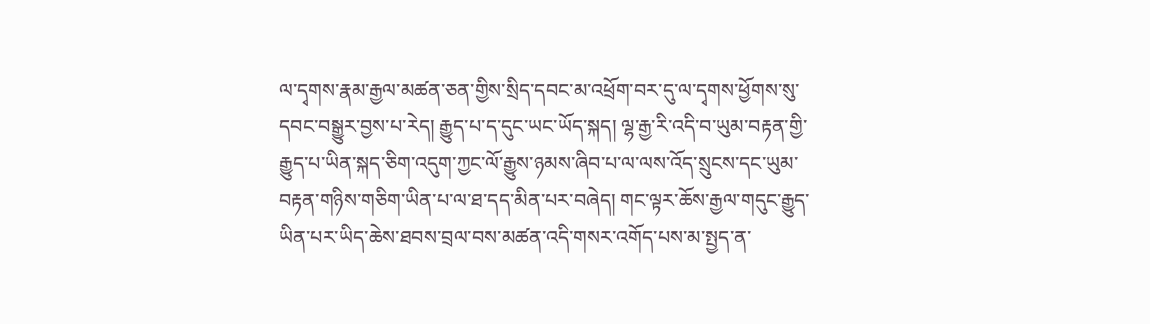ལ་དྭགས་རྣམ་རྒྱལ་མཚན་ཅན་གྱིས་སྲིད་དབང་མ་འཕྲོག་བར་དུ་ལ་དྭགས་ཕྱོགས་སུ་དབང་བསྒྱུར་བྱས་པ་རེད། རྒྱུད་པ་ད་དུང་ཡང་ཡོད་སྐད། ལྷ་རྒྱ་རི་འདི་བ་ཡུམ་བརྟན་གྱི་རྒྱུད་པ་ཡིན་སྐད་ཅིག་འདུག་ཀྱང་ལོ་རྒྱུས་ཉམས་ཞིབ་པ་ལ་ལས་འོད་སྲུངས་དང་ཡུམ་བརྟན་གཉིས་གཅིག་ཡིན་པ་ལ་ཐ་དད་མིན་པར་བཞེད། གང་ལྟར་ཆོས་རྒྱལ་གདུང་རྒྱུད་ཡིན་པར་ཡིད་ཆེས་ཐབས་བྲལ་བས་མཚན་འདི་གསར་འགོད་པས་མ་སྤྱད་ན་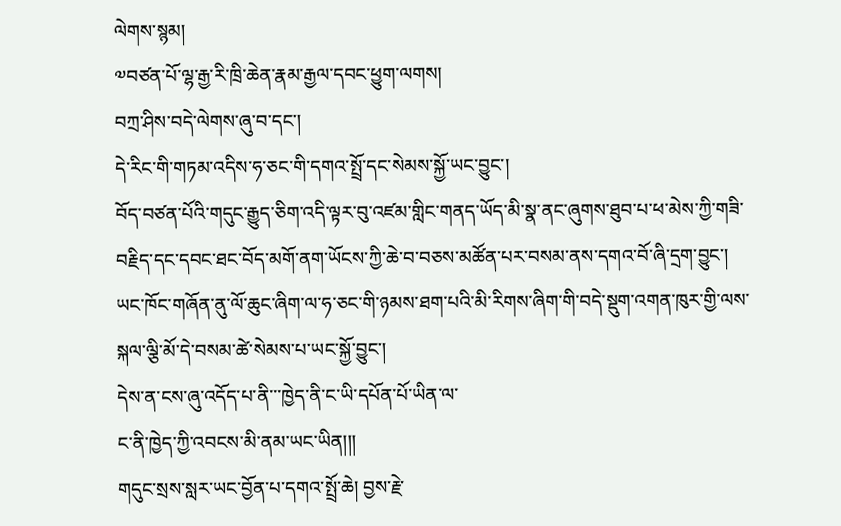ལེགས་སྙམ།
༧བཙན་པོ་ལྷ་རྒྱ་རི་ཁྲི་ཆེན་རྣམ་རྒྱལ་དབང་ཕྱུག་ལགས།
བཀྲ་ཤིས་བདེ་ལེགས་ཞུ་བ་དང་།
དེ་རིང་གི་གཏམ་འདིས་ཧ་ཅང་གི་དགའ་སྤྲོ་དང་སེམས་སྐྱོ་ཡང་བྱུང་།
བོད་བཙན་པོའི་གདུང་རྒྱུད་ཅིག་འདི་ལྟར་བུ་འཛམ་གླིང་གནད་ཡོད་མི་སྣ་ནང་ཞུགས་ཐུབ་པ་ཕ་མེས་ཀྱི་གཟི་བརྗིད་དང་དབང་ཐང་བོད་མགོ་ནག་ཡོངས་ཀྱི་ཆེ་བ་བཅས་མཚོན་པར་བསམ་ནས་དགའ་བོ་ཞི་དྲག་བྱུང་།
ཡང་ཁོང་གཞོན་ནུ་ལོ་ཆུང་ཞིག་ལ་ཧ་ཅང་གི་ཉམས་ཐག་པའི་མི་རིགས་ཞིག་གི་བདེ་སྡུག་འགན་ཁུར་གྱི་ལས་སྐལ་ལྕི་མོ་དེ་བསམ་ཚེ་སེམས་པ་ཡང་སྐྱོ་བྱུང་།
དེས་ན་ངས་ཞུ་འདོད་པ་ནི་་་ཁྱེད་ནི་ང་ཡི་དཔོན་པོ་ཡིན་ལ་
ང་ནི་ཁྱེད་ཀྱི་འབངས་མི་ནམ་ཡང་ཡིན།།།
གདུང་སྲས་སླར་ཡང་བྱོན་པ་དགའ་སྤྲོ་ཆེ། བྱས་རྗེ་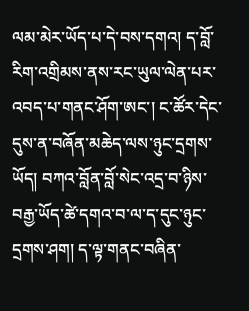ལམ་མེར་ཡོད་པ་དེ་བས་དགའ། ད་བློ་རིག་འགྲིམས་ནས་རང་ཡུལ་ལེན་པར་འབད་པ་གནང་ཤོག་ཨང་། ང་ཚོར་དེང་དུས་ན་བཞོན་མཆེད་ལས་ཉུང་དྲགས་ཡོད། བཀའ་བློན་བློ་སེང་འདྲ་བ་ཉིས་བརྒྱ་ཡོད་ཚེ་དགའ་བ་ལ་ད་དུང་ཉུང་དྲགས་ཤག། ད་ལྟ་གནང་བཞིན་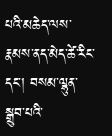པའི་མཆེད་ལས་རྣམས་ནད་མེད་ཚེ་རིང་དང་། བསམ་ལྷུན་སྒྲུབ་པའི་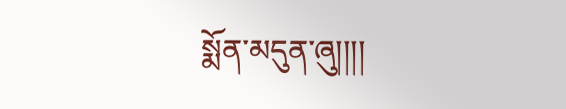སྨོན་མདུན་ཞུ།།།།